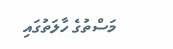މަސްތުގެ ހާލަތުގައި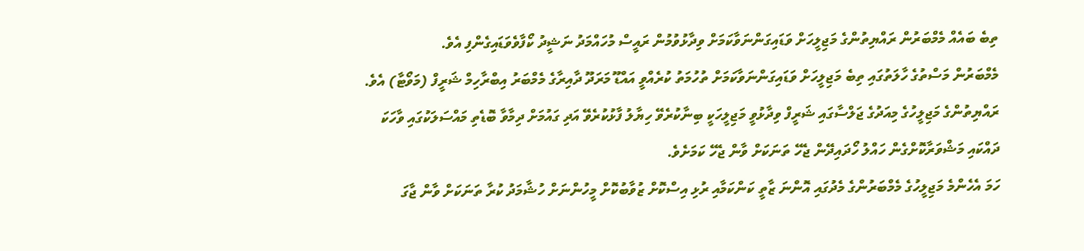ތިބެ ބައެއް މެމްބަރުން ރައްޔިތުންގެ މަޖިލީހަށް ވަޑައިގަންނަވާކަމަށް ވިދާޅުވުމުން ރައީސް މުހައްމަދު ނަޝީދު ކޯފާވެވަޑައިގެންފި އެވެ.
މެމްބަރުން މަސްތުގެ ހާލަތުގައި ތިބެ މަޖިލީހަށް ވަޑައިގަންނަވާކަމަށް ތުހުމަތު ކުރެއްވީ އައްޑޫ މަރަދޫ ދާއިރާގެ މެމްބަރު އިބްރާހިމް ޝަރީފް (މަވޯޓާ) އެވެ.
ރައްޔިތުންގެ މަޖިލީހުގެ މިއަދުގެ ޖަލްސާގައި ޝަރީފް ވިދާޅުވީ މަޖިލީހަކީ ބިނާކުރެވޭ ހިޔާލު ފާޅުކުރެވޭ އަދި ގައުމަށް ދިމާވާ ބޮޑެތި މައްސަލަކުގައި ވާހަކަ ދައްކައި މަޝްވަރާކޮށްގެން ހައްލު ހޯދައިދޭން ޖެހޭ ތަނަކަށް ވާން ޖެހޭ ކަމަށެވެ.
ހަމަ އެހެންމެ މަޖިލީހުގެ މެމްބަރުންގެ މެދުގައި އޮންނަ ޒާތީ ކަންކަމާއި ރުޅި އިސްކޮށް ޒުވާބުކޮށް މީހުންނަށް ހުޝާމަދު ކުރާ ތަނަކަށް ވާން ޖާގަ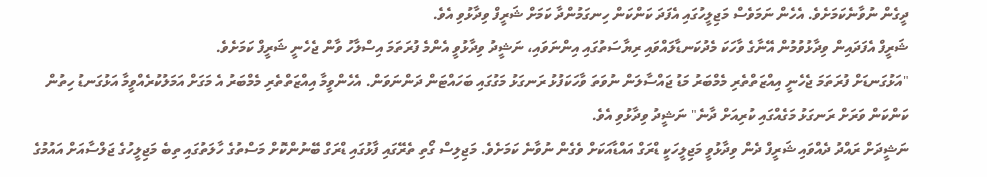ދީގެން ނުވާނެކަމަށެވެ. އެހެން ނަމަވެސް މަޖިލީހުގައި އެފަދަ ކަންކަން ހިނގަމުންދާ ކަމަށް ޝަރީފް ވިދާޅުވި އެވެ.
ޝަރީފް އެފަދައިން ވިދާޅުވުމުން އޭނާގެ ވާހަކަ މެދުކަނޑާލައްވައި ރިޔާސަތުގައި އިންނަވައި، ނަޝީދު ވިދާޅުވީ އެންމެ ފުރަތަމަ އިސްލާހު ވާން ޖެހެނީ ޝަރީފް ކަމަށެވެ.
"އަޅުގަނޑަށް ފުރަތަމަ ޖެހެނީ އިއްޒަތްތެރި މެމްބަރު މަޑު ޖައްސާލަން ނުވަތަ ވާހަކަފުޅު ރަނގަޅު މަގުގައި ބަހައްޓަން ދަންނަވަން. އެހެންވީމާ އިއްޒަތްތެރި މެމްބަރު އެ މަގަށް އަމަލުކުރެއްވީމާ އަޅުގަނޑު ހިތުން ކަންކަން ވަރަށް ރަނގަޅު މަގެއްގައި ކުރިއަށް ދާނެ" ނަޝީދު ވިދާޅުވި އެވެ.
ނަޝީދަށް ރައްދު ދެއްވައި ޝަރީފް ދެން ވިދާޅުވީ މަޖިލީހަކީ ޑްރަގް އައްޑާއަކަށް ވެގެން ނުވާނެ ކަމަށެވެ. މަޖިލިސް ގޯތި ތެރޭގައި ފާޅުގައި ޑްރަގް ބޭނުންކޮށް މަސްތުގެ ހާލަތުގައި ތިބެ މަޖިލީހުގެ ޖަލްސާއަށް އައުމުގެ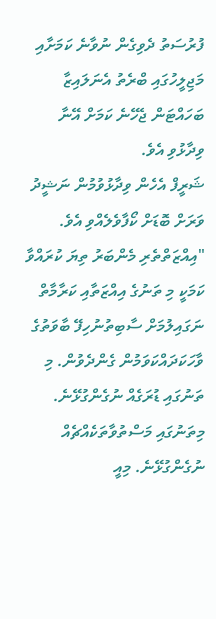ފުރުސަތު ދެވިގެން ނުވާނެ ކަމަށާއި މަޖިލީހުގައި ބްރެތު އެނަލައިޒާ ބަހައްޓަން ޖެހޭނެ ކަމަށް އޭނާ ވިދާޅުވި އެވެ.
ޝަރީފް އެހެން ވިދާޅުވުމުން ނަޝީދު ވަރަށް ބޮޑަށް ކޯފާވެލެއްވި އެވެ.
"އިއްޒަތްތެރި މެންބަރު ތިޔަ ކުރައްވާ ކަމަކީ މި ތަނުގެ އިއްޒަތާއި ކަރާމާތް ނަގައިލުމަށް ސާބިތުނުހިފޭ ބާވަތުގެ ވާހަކަދައްކަވަމުން ގެންދެވުން. މި ތަނުގައި ޑުރަގެއް ނުގެންގުޅޭނެ. މިތަނުގައި މަސްތުވާތަކެއްޗެއް ނުގެންގުޅޭނެ. މިއީ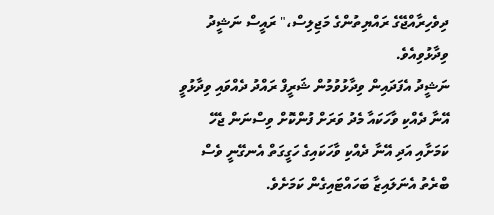ދިވެހިރާއްޖޭގެ ރައްޔިތުންގެ މަޖިލިސް،" ރައީސް ނަޝީދު ވިދާޅުވިއެވެ.
ނަޝީދު އެފަދައިން ވިދާޅުވުމުން ޝަރީފް ރައްދު ދެއްވައި ވިދާޅުވީ އޭނާ ދެއްކި ވާހަކައާ މެދު ވަރަށް ފުންކޮށް ވިސްނަން ޖެހޭ ކަމަށާއި އަދި އޭނާ ދެއްކި ވާހަކައިގެ ހަގީގަތް އެނގޭނީ ވެސް ބްރެތު އެނަލައިޒާ ބަހައްޓައިގެން ކަމަށެވެ.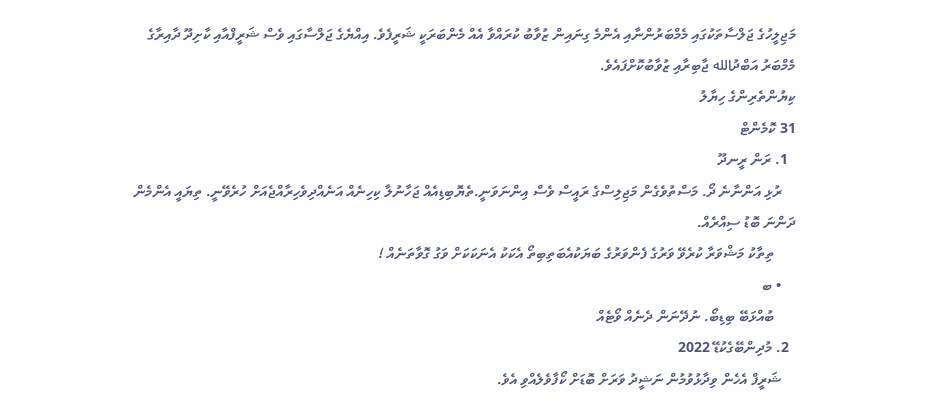މަޖިލީހުގެ ޖަލްސާތަކުގައި މެމްބަރުންނާއި އެންމެ ގިނައިން ޒުވާބު ކުރައްވާ އެއް މެންބަރަކީ ޝަރީފެވެ. އިއްޔެގެ ޖަލްސާގައި ވެސް ޝަރީފްއާއި ކާށިދޫ ދާއިރާގެ މެމްބަރު އަބްދުالله ޖާބިރާއި ޒުވާބުކޮށްފައެވެ.
ކިޔުންތެރިންގެ ހިޔާލު
31 ކޮމެންޓް
  1. ރަން ރީނދޫ
    ރުޅި އަންނާނެ ދޯ. މަސްތުވެގެން މަޖިލިސްގެ ރައީސް ވެސް އިންނަވަނީ.ތެޔޮބިޑިއެއް ޖަހާނުލާ ކިހިނެއް އަނެއްދިވެހިރާއްޖެއަށް ހުރެވޭނީ. ތިޔައީ އެންމެން ދަންނަ ބޮޑު ސިއްރެއް.
      ތިތާކު މަޝްވަރާ ކުރެވޭ ވަރުގެ ފެންވަރުގެ ބަޔަކުއެބަތިބިތޯ އެކަކު އެނަކަކަށް ވަގު ގޮވާތަނެއް !
    • ބ
      ބުއްޅަބޭ ބިޑިބޯ. ނުދޭނަން ދެނެއް ވޯޓެއް
  2. މުދިންބޭގެކުޑޭ 2022
    ޝަރީފް އެހެން ވިދާޅުވުމުން ނަޝީދު ވަރަށް ބޮޑަށް ކޯފާވެލެއްވި އެވެ.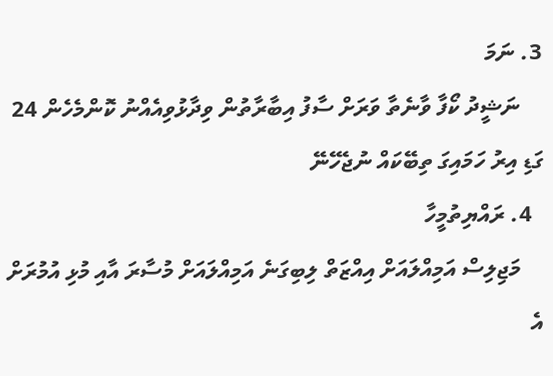3. ނަމަ
    ނަޝީދު ކޯފާ ވާނެތާ ވަރަށް ސާފު އިބާރާތުން ވިދާޅުވިއެއްނު ކޮންމެހެން 24 ގަޑި އިރު ހަމައިގަ ތިބޭކައް ނުޖެހޭނޭ
  4. ރައްޔިތުމީހާ
    މަޖިލިސް އަމިއްލައަށް އިއްޒަތް ލިބިގަނެ އަމިއްލައަށް މުސާރަ އާއި މުޅި އުމުރަށް އެ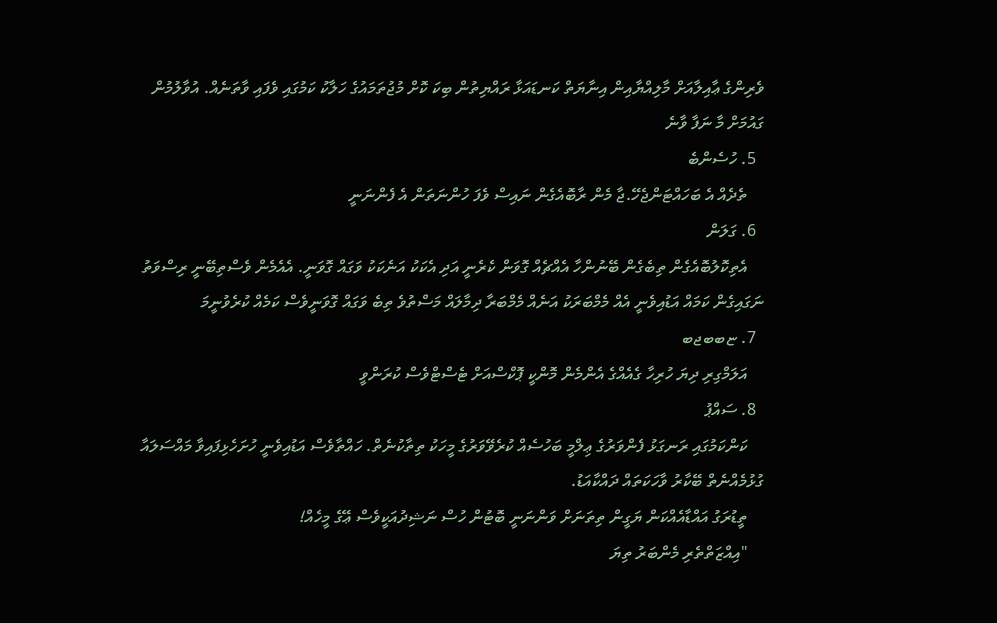ވެރިންގެ ޢާއިލާއަށް މާލިއްޔާއިން އިނާޔަތް ކަނޑައަޅާ ރައްޔިތުން ބިކަ ކޮށް މުޖުތަމައުގެ ހަލާކު ކަމުގައި ވެފައި ވާތަނެއް. އުވާލުމުން ގައުމަށް މާ ނަފާ ވާނެ
  5. ހުސެންބެ
    ތެދެއް އެ ބަހައްޓަންޖެހޭ.ޖާ މެން ރާބޮއެގެން ނައިސް ވެފަ ހުންނަތަން އެ ފެންނަނީ
  6. ގަލަން
    އެތިކޮލުބޮއެގެން ތިބެގެން ބޭނުންހާ އެއްޗެއް ގޮވަން ކެރެނީ އަދި އެކަކު އަނެކަކު ވަގައް ގޮވަނީ. އެއެމެން ވެސްތިބޭނީ ރިސްވަތު ނަގައިގެން ކަމައް އަޑުއިވެނީ އެއް މެމްބަރަކު އަނެއް މެމްބަރާ ދިމާލައް މަސްތުވެ ތިބެ ވަގައް ގޮވަނީވެސް ކަމެއް ކުރެވުނީމަ
  7. ޏބބޖބ
    އަލަމްގިރި ދިޔަ ހުރިހާ ގެއެއްގެ އެންމެން މޮންކީ ޕޮކްސްއަށް ޓެސްޓްވެސް ކުރަންވީ
  8. ސައްޕު
    ކަންކަމުގައި ރަނގަޅު ފެންވަރުގެ ޢިލްމީ ބަހުސެއް ކުރެވޭވަރުގެ މީހަކު ތިތާކުނެތް. ހައްތާވެސް އަޑުއިވެނީ ހުށަހެޅިފައިވާ މައްސަލައާ ގުޅުމެއްނެތް ބޭކާރު ވާހަކަތައް ދައްކާއަޑު.
    ތީޑުރަގު އައްޑާއެއްކަން ޔަގީން ތިތަނަށް ވަންނަނީ ބޮޓުން ހުސް ނަޝިދުއަކީވެސް ޢޭގެ މީހެއް!
    "އިއްޒަތްތެރި މެންބަރު ތިޔަ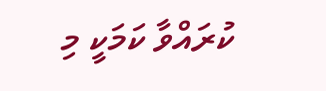ކުރައްވާ ކަމަކީ މި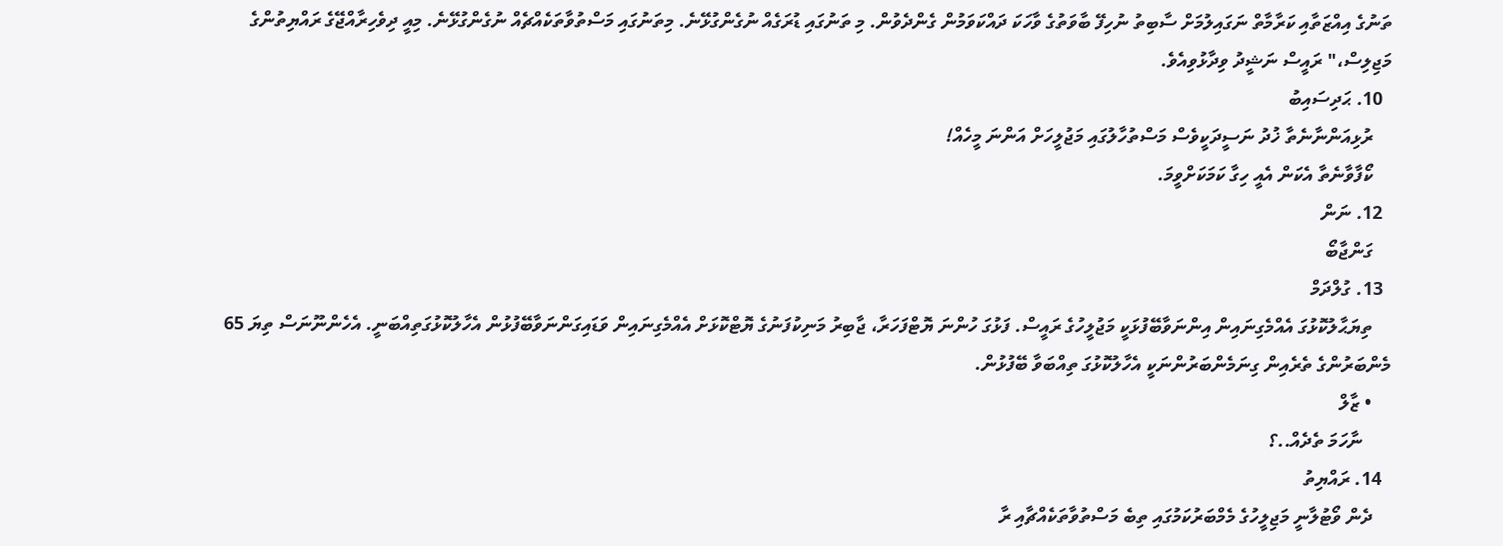ތަނުގެ އިއްޒަތާއި ކަރާމާތް ނަގައިލުމަށް ސާބިތު ނުހިފޭ ބާވަތުގެ ވާހަކަ ދައްކަވަމުން ގެންދެވުން. މި ތަނުގައި ޑުރަގެއް ނުގެންގުޅޭނެ. މިތަނުގައި މަސްތުވާތަކެއްޗެއް ނުގެންގުޅޭނެ. މިއީ ދިވެހިރާއްޖޭގެ ރައްޔިތުންގެ މަޖިލިސް،" ރައީސް ނަޝީދު ވިދާޅުވިއެވެ.
  10. ޙަދިސައިބު
    ރުޅިއަންނާނެތާ ޚުދު ނަސީދަކީވެސް މަސްތުހާލުގައި މަޖުލީހަށް އަންނަ މީހެއް!
    ކޯފާވާނެތާ އެކަން އެއީ ހިގާ ކަމަކަށްވީމަ.
  12. ނަން
    ގަންޖާބޯ
  13. ގުލްދަމް
    ތިޔަޙާލުކޮޅުގަ އެއްމެގިނައިން އިންނަވާބޭފުޅަކީ މަޖުލީހުގެ ރައީސް. ފަޅުގަ ހުންނަ ޔޮޓްފަހަރާ، ޖާބިރު މަނިކުފަނުގެ ޔޮޓްކޮޅަށް އެއްމެގިނައިން ވަޑައިގަންނަވާބޭފުޅުން އެހާލުކޮޅުގަތިއްބަނީ. އެހެންނޫނަސް ތިޔަ 65 މެންބަރުންގެ ތެރެއިން ގިނަމެންބަރުންނަކީ އެހާލުކޮޅުގަ ތިއްބަވާ ބޭފުޅުން.
    • ޒާލް
      ނާހަމަ ތެދެއް..؟
  14. ރައްޔިތު
    ދެން ވޯޓުލާނީ މަޖިލީހުގެ މެމްބަރުކަމުގައި ތިބެ މަސްތުވާތަކެއްޗާއި ރާ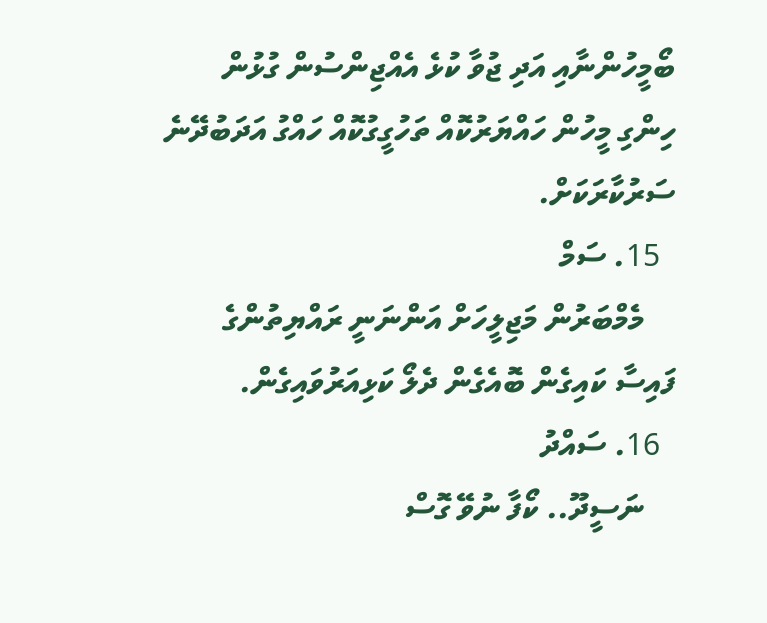ބޯމީހުންނާއި އަދި ޖުވާ ކުޅެ އެއްޖިންސުން ގުޅުން ހިންގި މީހުން ހައްޔަރުކޮއް ތަހުގީގުކޮއް ހައްގު އަދަބުދޭނެ ސަރުކާރަކަށް.
  15. ސަމް
    މެމްބަރުން މަޖިލީހަށް އަންނަނީ ރައްޔިތުންގެ ފައިސާ ކައިގެން ބޮއެގެން ދެލޯ ކަޅިއަރުވައިގެން.
  16. ސައްދު
    ނަސީދޫ.. ކޯފާ ނުވޭ ގޮސް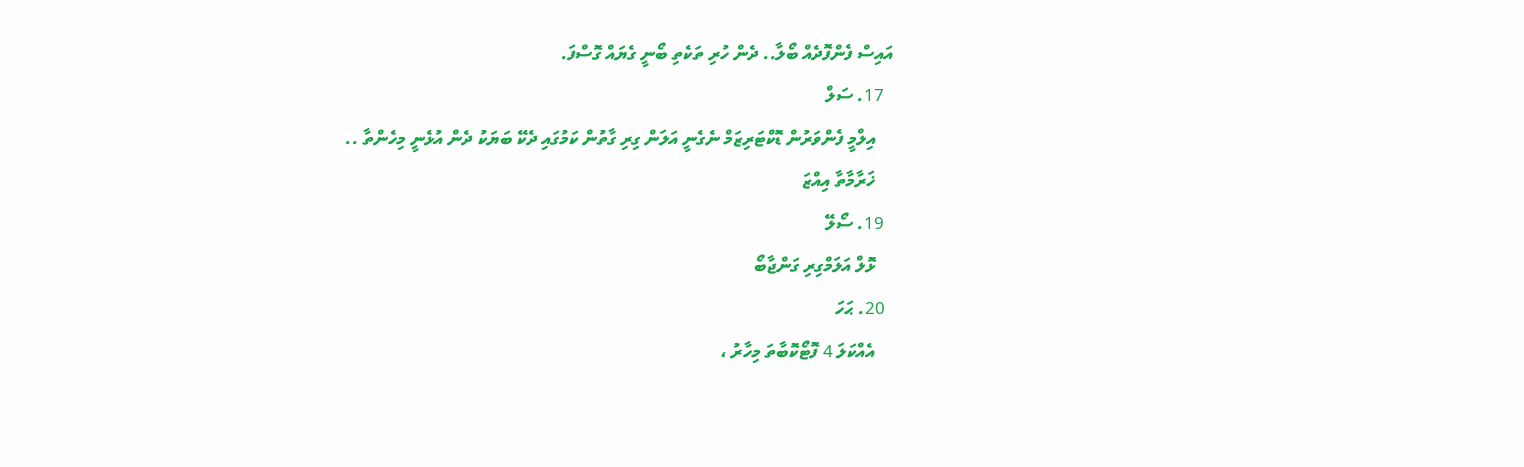އައިސް ފެންފޮދެއް ބޯލާ.. ދެން ހުރި ތަކެތި ބޯނީ ގެޔައް ގޮސްފަ.
  17. ސަލް
    އިލްމީ ފެންވަރުން ޑޮކްޓަރިޒަމް ނެގެނީ އަލަން ގިރި ގާތުން ކަމުގައި ދެކޭ ބަޔަކު ދެން އުޅެނީ މިހެންތާ ..
    ޚަރާމާތާ އިއްޒަ
  19. ސޯލޭ
    ޅޮލް އަލަމްގިރި ގަންޖާބޯ
  20. ޙަހަ
    އެއްކަލަ 4 ފޮޓޯކޮބާތަ މިހާރު ،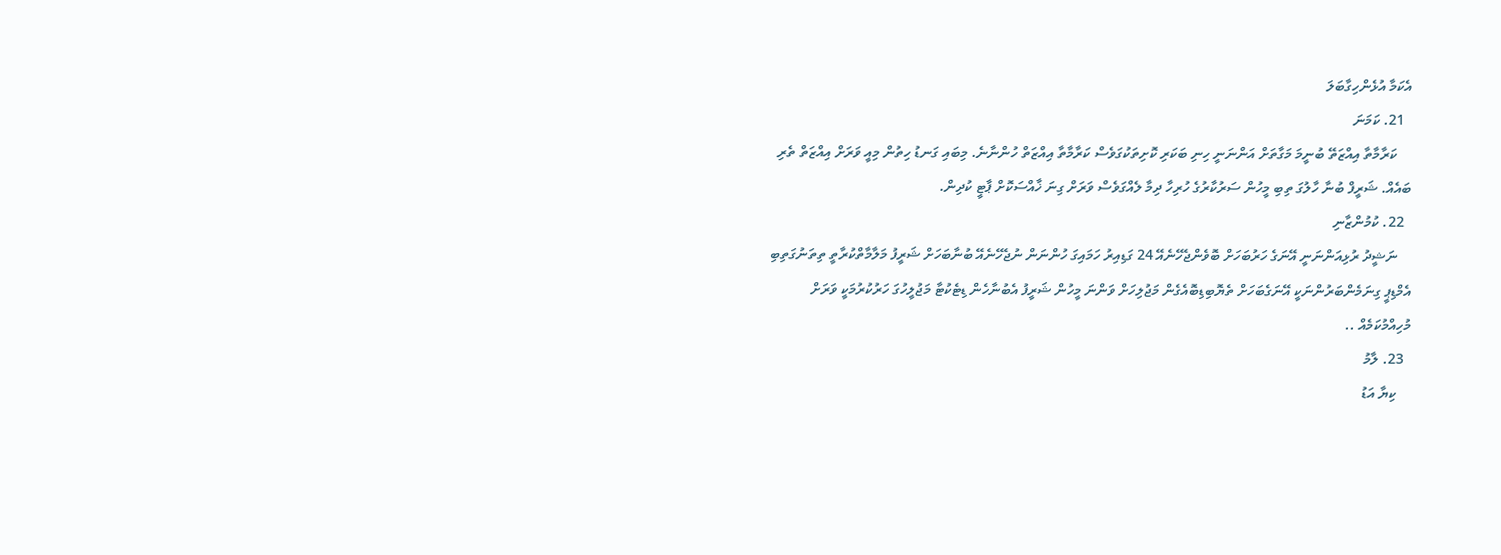އެކަމާ އުޅެންހިގާބަލަ
  21. ކަމަނަ
    ކަރާމާތާ އިއްޒަތޭ ބުނީމަ މަގާތަށް އަންނަނީ ހިނި ބަކަރި ކޮށިތަކުގަވެސް ކަރާމާތާ އިއްޒަތް ހުންނާނެ. މިބައި ގަނޑު ހިތުން މިއީ ވަރަށް އިއްޒަތް ތެރި ބައެއް. ޝަރީފް ބުނާ ހާލުގަ ތިބި މީހުން ސަރުކާރުގެ ހުރިހާ ދިމާ ލެއްގަވެސް ވަރަށް ގިނަ ޚާއްސަކޮށް ޕާޓީ ކުދިން.
  22. ކުމުންޒާނި
    ނަޝީދު ރުޅިއަންނަނީ އޭނަގެ ހަރުބަހަށް ބޮވެންޖެހޭނެއޭ 24 ގަޑިއިރު ހަމައިގަ ހުންނަން ނުޖެހޭނެއޭ ބުނާބަހަށް ޝަރީފު މަލާމާތްކުރާތީ ތިތަނުގަތިބި އެމްޑިޕީ ގިނަމެންބަރުންނަކީ އޭނަގެބަހަށް ތެޔޮބިޑިބޮއެގެން މަޖުލިހަށް ވަންނަ މީހުން ޝަރީފު އެބުނާހެން ޑިޓެކުޓާ މަޖުލީހުގަ ހަރުކުރުމަކީ ވަރަށް މުހިއްމުކަމެއް ..
  23. ލާމު
    ކިޔާ އަޑު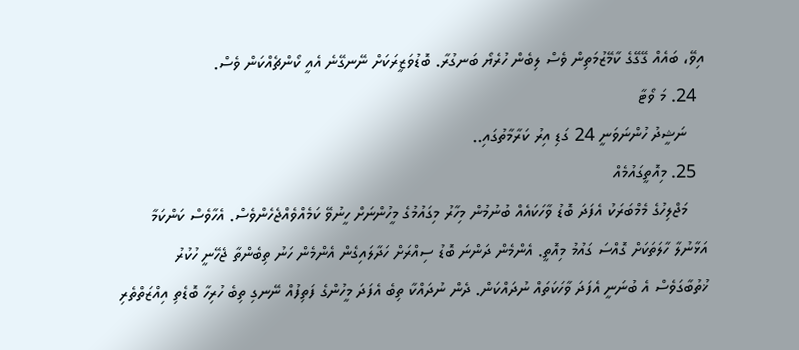އިވޭ، ބައެއް ގޭގޭގެ ކާމޭޒުމަތިން ވެސް ލިބެން ހުރެޔޯ ބަނގުރާ. ބޮޑުވަޒީރަކަށް ނޭނގޭނެ އެއީ ކޯންޗެއްކަން ވެސް.
  24. މަ ވޯޓާ
    ނަޝީދު ހުންނަވަނީ 24 ގަޑި އިރު ކަރާމާތުގައި..
  25. މިއޮތީގައުމެއް
    މަޖްލިހުގެ މެމްބަރަކު އެފަދަ ބޮޑު ވާހަކައެއް ބުނުމުން މިހާރު މިގައުމުގެ މީހުންނަށް ހީނުވޭ ކަމެއްވެއްޖެހެންވެސް. އެހާވެސް ކަންކަމާ އަޅާނުލާ ހާލަތަކަށް ގޮއްސަ ގައުމު މިއޮތީ. އެންމެން ދަންނަ ބޮޑު ސިއްރަށް ހަދާލައިގެން އެންމެން ހަނު ތިބެންތާ ޖެހޭނީ ހުކުރު ޚުތުބާގަވެސް އެ ބުނަނީ އެފަދަ ވާހަކަތައް ނުދައްކަން. ދެން ނުދައްކާ ތިބެ އެފަދަ މީހުންގެ ފަތިފުއް ނޭނގި ތިބެ ހުރިހާ ބޮޑެތި އިއްޒަތްތެރި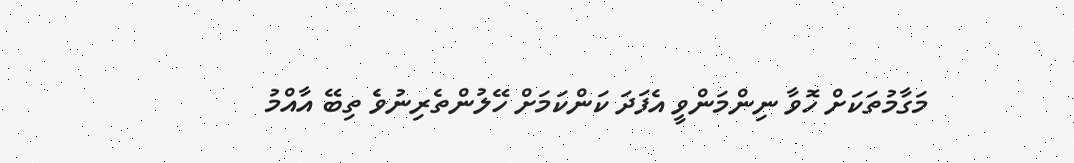މަގާމުތަކަށް ހޮވާ ނިންމަންވީ އެފަދަ ކަންކަމަށް ހޭލުންތެރިނުވެ ތިބޭ އާއްމު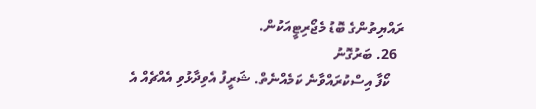ރައްޔިތުންގެ ބޮޑު މެޖޯރިޓީއަކުން.
  26. ބަރުގޮނު
    ކޯފާ އިސްކުރައްވާނެ ކަމެއްނެތް. ޝަރީފު އެވިދާޅުވި އެއްޗެއް އެ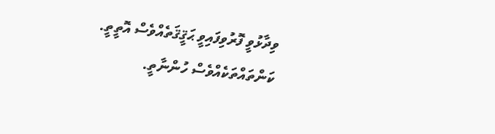ވިދާޅުވީ ފޮރުވިފައިވީ ޙަޤީޤަތެއްވެސް އޮތީތީ. ކަންތައްތަކެއްވެސް ހުންނާތީ.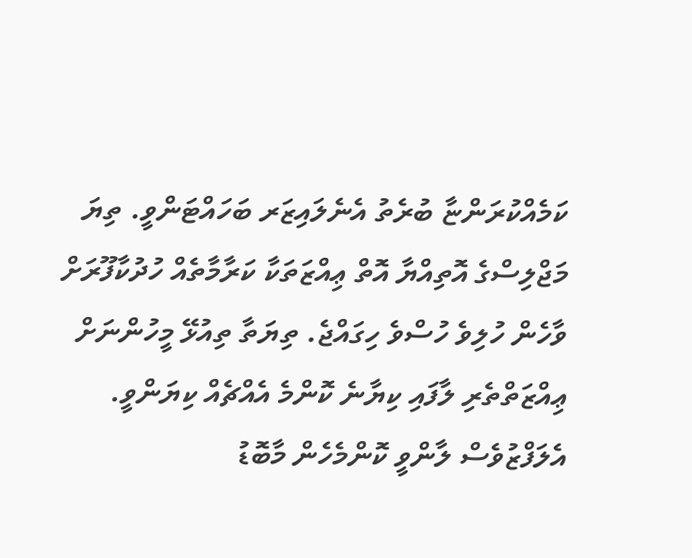ކަމެއްކުރަންޏާ ބުރެތު އެނެލައިޒަރ ބަހައްޓަންވީ. ތިޔަ މަޖްލިސްގެ އޮތިއްޔާ އޮތް ޢިއްޒަތަކާ ކަރާމާތެއް ހުދުކާފޫރަށް ވާހެން ހުލިވެ ހުސްވެ ހިގައްޖެ. ތިޔަތާ ތިއުޅޭ މީހުންނަށް ޢިއްޒަތްތެރި ލާފައި ކިޔާނެ ކޮންމެ އެއްޗެއް ކިޔަންވީ. އެލަފްޒުވެސް ލާންވީ ކޮންމެހެން މާބޮޑު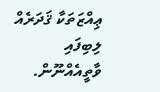ޢިއްޒަތަކާ ޤަދަރެއް ލިބިފައި ވާތީއެއްނޫން.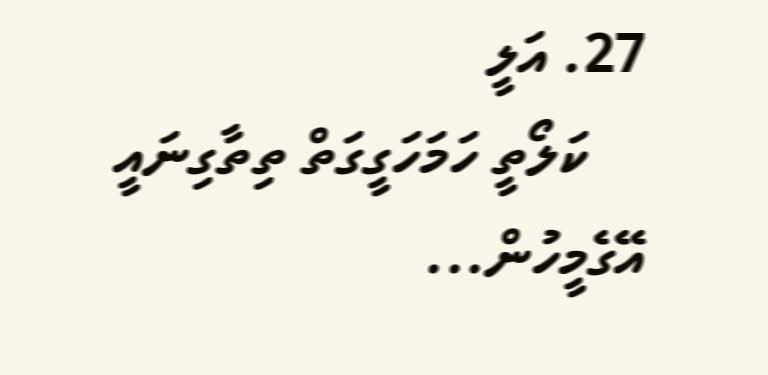27. އަލީ
    ކަލޯތީ ހަމަހަގީގަތް ތިތާގިނައީ އޭގެމީހުން...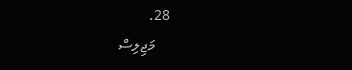28.
    މަޖިލިސް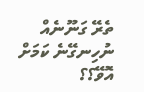ތެރޭ ގަނޫނެއް ނުހިނގޭނެ ކަމަށް އޮވޭ؟؟